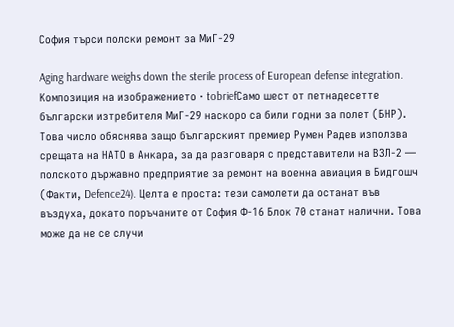София търси полски ремонт за МиГ-29

Aging hardware weighs down the sterile process of European defense integration.
Композиция на изображението · tobriefСамо шест от петнадесетте български изтребителя МиГ-29 наскоро са били годни за полет (БНР). Това число обяснява защо българският премиер Румен Радев използва срещата на НАТО в Анкара, за да разговаря с представители на ВЗЛ-2 — полското държавно предприятие за ремонт на военна авиация в Бидгошч (Факти, Defence24). Целта е проста: тези самолети да останат във въздуха, докато поръчаните от София Ф-16 Блок 70 станат налични. Това може да не се случи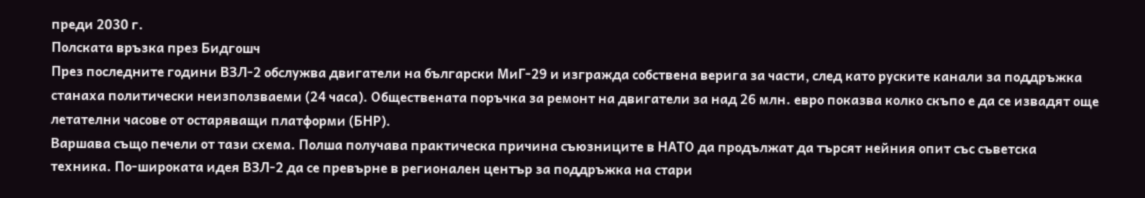преди 2030 г.
Полската връзка през Бидгошч
През последните години ВЗЛ-2 обслужва двигатели на български МиГ-29 и изгражда собствена верига за части, след като руските канали за поддръжка станаха политически неизползваеми (24 часа). Обществената поръчка за ремонт на двигатели за над 26 млн. евро показва колко скъпо е да се извадят още летателни часове от остаряващи платформи (БНР).
Варшава също печели от тази схема. Полша получава практическа причина съюзниците в НАТО да продължат да търсят нейния опит със съветска техника. По-широката идея ВЗЛ-2 да се превърне в регионален център за поддръжка на стари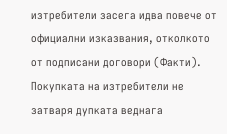изтребители засега идва повече от официални изказвания, отколкото от подписани договори (Факти).
Покупката на изтребители не затваря дупката веднага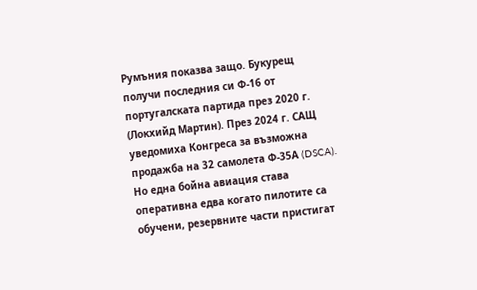Румъния показва защо. Букурещ получи последния си Ф-16 от португалската партида през 2020 г. (Локхийд Мартин). През 2024 г. САЩ уведомиха Конгреса за възможна продажба на 32 самолета Ф-35А (DSCA). Но една бойна авиация става оперативна едва когато пилотите са обучени, резервните части пристигат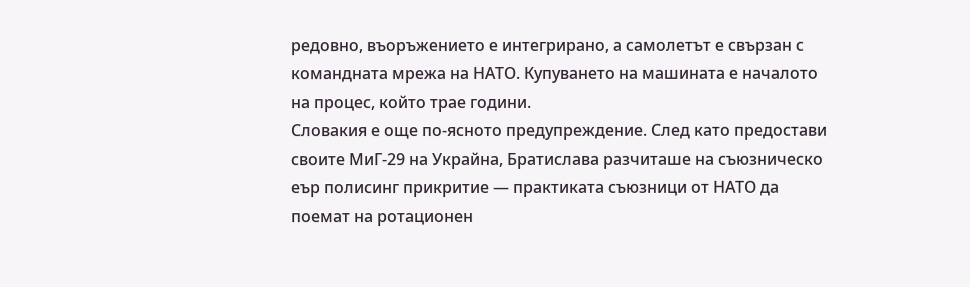редовно, въоръжението е интегрирано, а самолетът е свързан с командната мрежа на НАТО. Купуването на машината е началото на процес, който трае години.
Словакия е още по-ясното предупреждение. След като предостави своите МиГ-29 на Украйна, Братислава разчиташе на съюзническо еър полисинг прикритие — практиката съюзници от НАТО да поемат на ротационен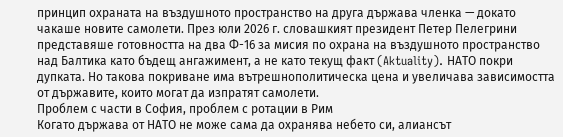принцип охраната на въздушното пространство на друга държава членка — докато чакаше новите самолети. През юли 2026 г. словашкият президент Петер Пелегрини представяше готовността на два Ф-16 за мисия по охрана на въздушното пространство над Балтика като бъдещ ангажимент, а не като текущ факт (Aktuality). НАТО покри дупката. Но такова покриване има вътрешнополитическа цена и увеличава зависимостта от държавите, които могат да изпратят самолети.
Проблем с части в София, проблем с ротации в Рим
Когато държава от НАТО не може сама да охранява небето си, алиансът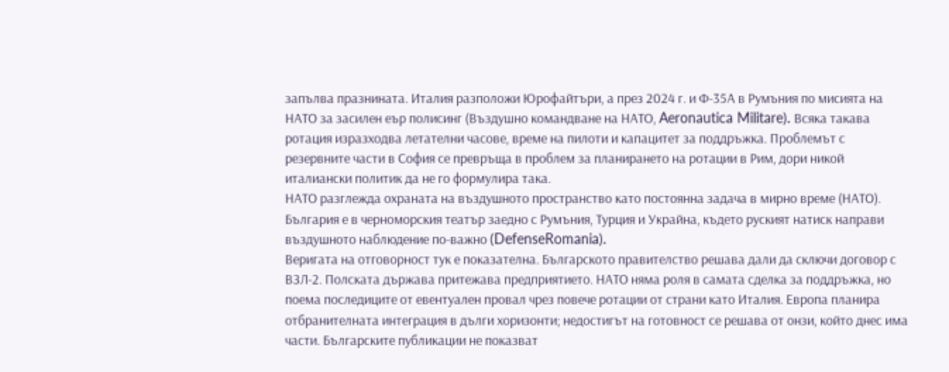запълва празнината. Италия разположи Юрофайтъри, а през 2024 г. и Ф-35А в Румъния по мисията на НАТО за засилен еър полисинг (Въздушно командване на НАТО, Aeronautica Militare). Всяка такава ротация изразходва летателни часове, време на пилоти и капацитет за поддръжка. Проблемът с резервните части в София се превръща в проблем за планирането на ротации в Рим, дори никой италиански политик да не го формулира така.
НАТО разглежда охраната на въздушното пространство като постоянна задача в мирно време (НАТО). България е в черноморския театър заедно с Румъния, Турция и Украйна, където руският натиск направи въздушното наблюдение по-важно (DefenseRomania).
Веригата на отговорност тук е показателна. Българското правителство решава дали да сключи договор с ВЗЛ-2. Полската държава притежава предприятието. НАТО няма роля в самата сделка за поддръжка, но поема последиците от евентуален провал чрез повече ротации от страни като Италия. Европа планира отбранителната интеграция в дълги хоризонти; недостигът на готовност се решава от онзи, който днес има части. Българските публикации не показват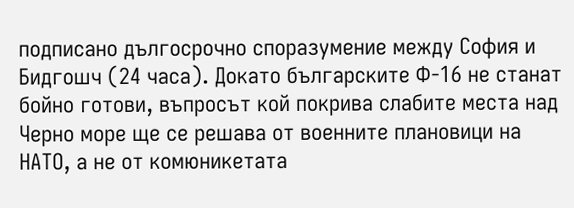подписано дългосрочно споразумение между София и Бидгошч (24 часа). Докато българските Ф-16 не станат бойно готови, въпросът кой покрива слабите места над Черно море ще се решава от военните плановици на НАТО, а не от комюникетата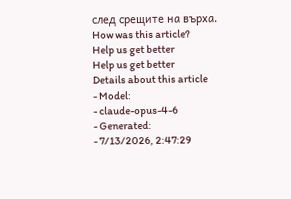след срещите на върха.
How was this article?
Help us get better
Help us get better
Details about this article
- Model:
- claude-opus-4-6
- Generated:
- 7/13/2026, 2:47:29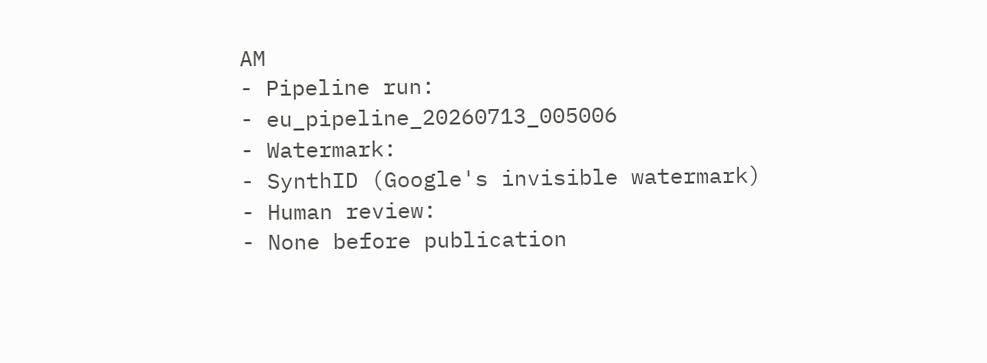AM
- Pipeline run:
- eu_pipeline_20260713_005006
- Watermark:
- SynthID (Google's invisible watermark)
- Human review:
- None before publication